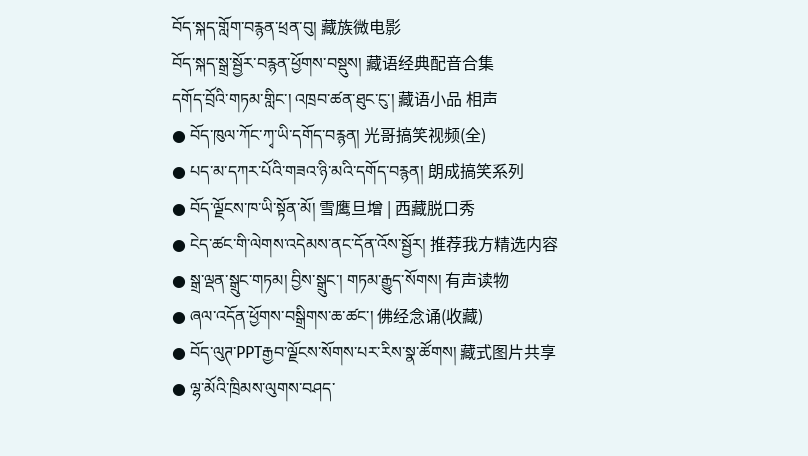བོད་སྐད་གློག་བརྙན་ཕྲན་བུ། 藏族微电影
བོད་སྐད་སྒྲ་སྦྱོར་བརྙན་ཕྱོགས་བསྡུས། 藏语经典配音合集
དགོད་བྲོའི་གཏམ་གླིང་། འཁྲབ་ཚན་ཐུང་ངུ་། 藏语小品 相声
● བོད་ཁུལ་ཀོང་ཀྭ་ཡི་དགོད་བརྙན། 光哥搞笑视频(全)
● པད་མ་དཀར་པོའི་གཟའ་ཉི་མའི་དགོད་བརྙན། 朗成搞笑系列
● བོད་ལྗོངས་ཁ་ཡི་སྟོན་མོ། 雪鹰旦增 | 西藏脱口秀
● ངེད་ཚང་གི་ལེགས་འདེམས་ནང་དོན་འོས་སྦྱོར། 推荐我方精选内容
● སྒྲ་ལྡན་སྒྲུང་གཏམ། བྱིས་སྒྲུང་། གཏམ་རྒྱུད་སོགས། 有声读物
● ཞལ་འདོན་ཕྱོགས་བསྒྲིགས་ཆ་ཚང་། 佛经念诵(收藏)
● བོད་ལུཊ་PPTརྒྱབ་ལྗོངས་སོགས་པར་རིས་སྣ་ཚོགས། 藏式图片共享
● ལྷ་མོའི་ཁྲིམས་ལུགས་བཤད་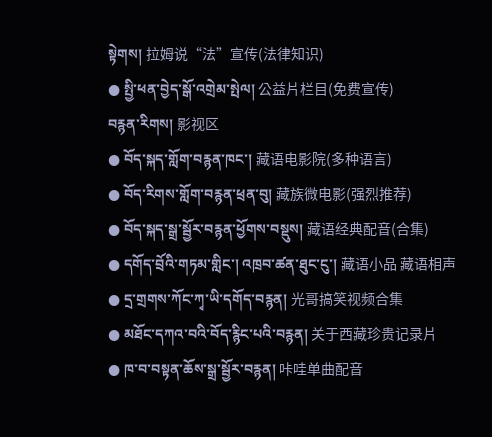སྟེགས། 拉姆说“法”宣传(法律知识)
● སྤྱི་ཕན་བྱེད་སྒོ་འགྲེམ་སྤེལ། 公益片栏目(免费宣传)
བརྙན་རིགས། 影视区
● བོད་སྐད་གློག་བརྙན་ཁང་། 藏语电影院(多种语言)
● བོད་རིགས་གློག་བརྙན་ཕྲན་བུ། 藏族微电影(强烈推荐)
● བོད་སྐད་སྒྲ་སྦྱོར་བརྙན་ཕྱོགས་བསྡུས། 藏语经典配音(合集)
● དགོད་བྲོའི་གཏམ་གླིང་། འཁྲབ་ཚན་ཐུང་ངུ་། 藏语小品 藏语相声
● དྲ་གྲགས་ཀོང་ཀྭ་ཡི་དགོད་བརྙན། 光哥搞笑视频合集
● མཐོང་དཀའ་བའི་བོད་རྙིང་པའི་བརྙན། 关于西藏珍贵记录片
● ཁ་བ་བསྟན་ཆོས་སྒྲ་སྦྱོར་བརྙན། 咔哇单曲配音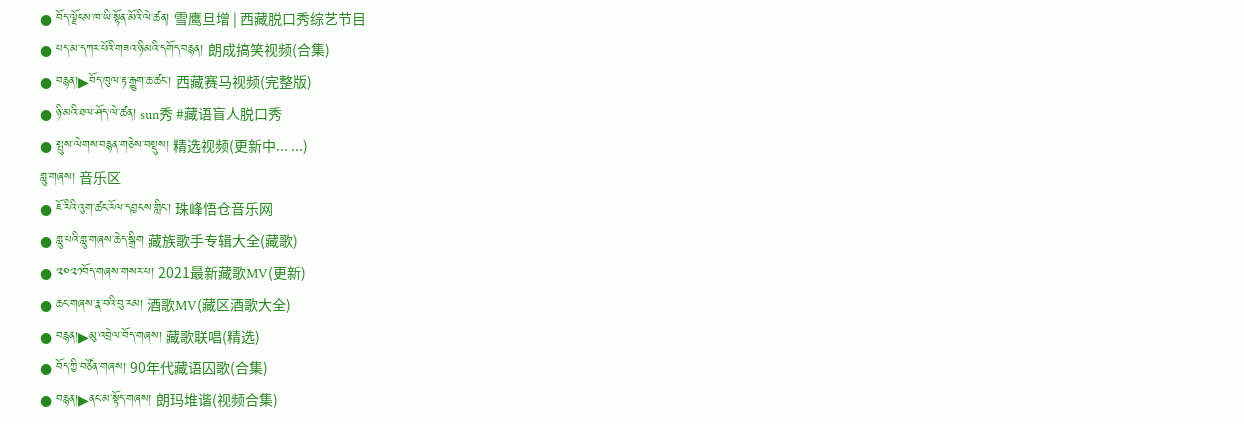● བོད་ལྗོངས་ཁ་ཡི་སྟོན་མོའི་ལེ་ཚན། 雪鹰旦增 | 西藏脱口秀综艺节目
● པད་མ་དཀར་པོའི་གཟའ་ཉི་མའི་དགོད་བརྙན། 朗成搞笑视频(合集)
● བརྙན།▶བོད་ཁུལ་རྟ་རྒྱུག་ཆ་ཚང་། 西藏赛马视频(完整版)
● ཉི་མའི་ཐལ་ཤོད་ལེ་ཚན། sun秀 #藏语盲人脱口秀
● སྤུས་ལེགས་བརྙན་གཅེས་བསྡུས། 精选视频(更新中... ...)
གླུ་གཞས། 音乐区
● ཇོ་རིའི་འུག་ཚང་རོལ་དབྱངས་གླིང་། 珠峰悟仓音乐网
● གླུ་པའི་གླུ་གཞས་ཆེད་སྒྲིག 藏族歌手专辑大全(藏歌)
● ༢༠༢༡བོད་གཞས་གསར་པ། 2021最新藏歌MV(更新)
● ཆང་གཞས་རྣ་བའི་བུ་རམ། 酒歌MV(藏区酒歌大全)
● བརྙན།▶མུ་འབྲེལ་བོད་གཞས། 藏歌联唱(精选)
● བོད་ཀྱི་བཙོན་གཞས། 90年代藏语囚歌(合集)
● བརྙན།▶ནང་མ་སྟོད་གཞས། 朗玛堆谐(视频合集)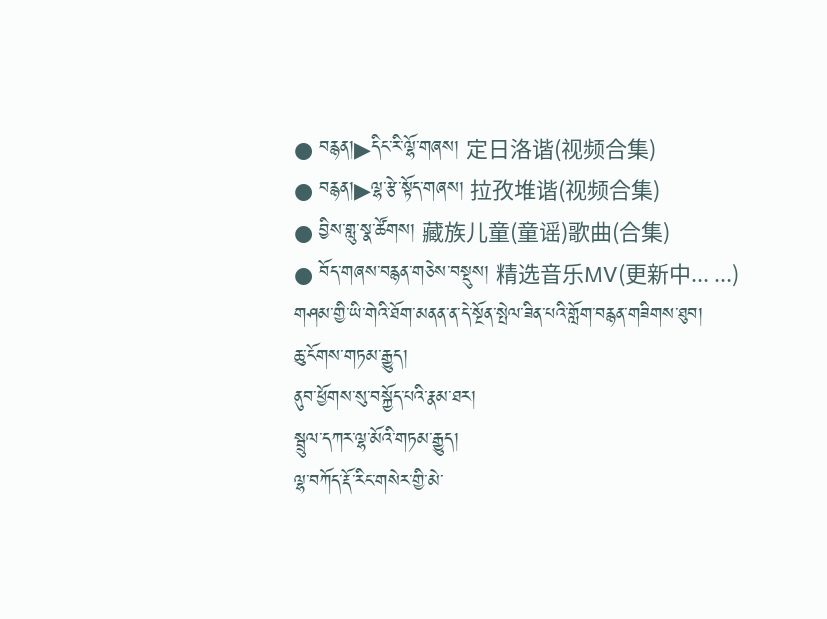● བརྙན།▶དིང་རི་ལྷོ་གཞས། 定日洛谐(视频合集)
● བརྙན།▶ལྷ་རྩེ་སྟོད་གཞས། 拉孜堆谐(视频合集)
● བྱིས་གླུ་སྣ་ཚོགས། 藏族儿童(童谣)歌曲(合集)
● བོད་གཞས་བརྙན་གཅེས་བསྡུས། 精选音乐MV(更新中... ...)
གཤམ་གྱི་ཡི་གེའི་ཐོག་མནན་ན་དེ་སྔོན་སྤེལ་ཟིན་པའི་གློག་བརྙན་གཟིགས་ཐུབ།
ཆུ་ངོགས་གཏམ་རྒྱུད།
ནུབ་ཕྱོགས་སུ་བསྐྱོད་པའི་རྣམ་ཐར།
སྦྲུལ་དཀར་ལྷ་མོའི་གཏམ་རྒྱུད།
ལྷ་བཀོད་རྡོ་རིང་གསེར་གྱི་མེ་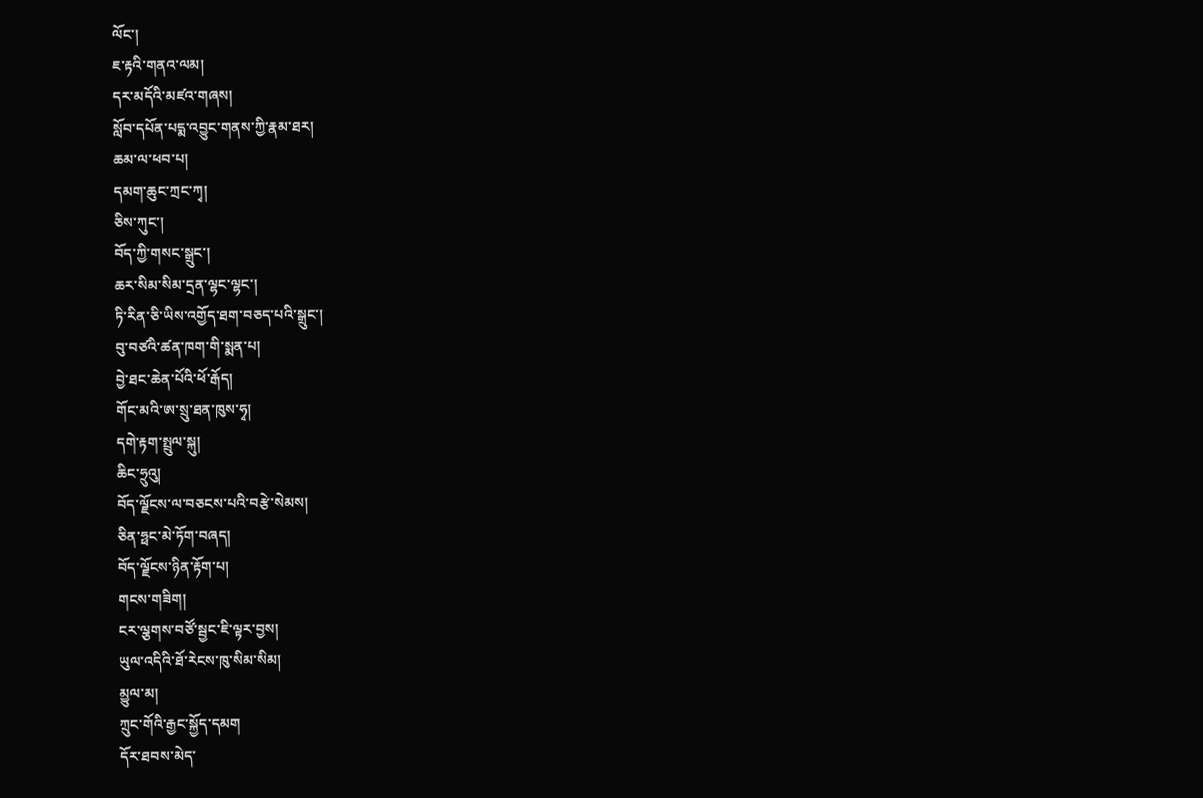ལོང་།
ཇ་རྟའི་གནའ་ལམ།
དར་མདོའི་མཛའ་གཞས།
སློབ་དཔོན་པདྨ་འབྱུང་གནས་ཀྱི་རྣམ་ཐར།
ཆམ་ལ་ཕབ་པ།
དམག་ཆུང་ཀྲང་ཀྭ།
ཅིས་ཀུང་།
བོད་ཀྱི་གསང་སྒྲུང་།
ཆར་སིམ་སིམ་དྲན་ལྷང་ལྷང་།
ཏི་རིན་ཅི་ཡིས་འགྱོད་ཐག་བཅད་པའི་སྒྲུང་།
བུ་བཙའི་ཚན་ཁག་གི་སྨན་པ།
བྱེ་ཐང་ཆེན་པོའི་ཕོ་རྒོད།
གོང་མའི་ཨ་སྲུ་ཐན་ཁུས་ཧྭ།
དགེ་རྟག་སྤྲུལ་སྐུ།
ཆིང་ཧྲུའུ།
བོད་ལྗོངས་ལ་བཅངས་པའི་བརྩེ་སེམས།
ཅིན་ཧྥང་མེ་ཏོག་བཞད།
བོད་ལྗོངས་ཉིན་རྟོག་པ།
གངས་གཟིག།
ངར་ལྕགས་བཙོ་སྦྱང་ཇི་ལྟར་བྱས།
ཡུལ་འདིའི་ཐོ་རེངས་ཁུ་སིམ་སིམ།
མྱུལ་མ།
ཀྲུང་གོའི་རྒྱང་སྐྱོད་དམག
དོར་ཐབས་མེད་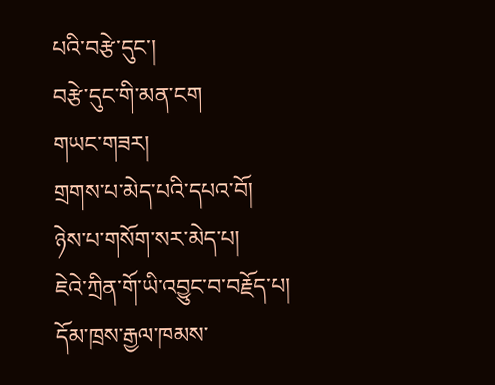པའི་བརྩེ་དུང་།
བརྩེ་དུང་གི་མན་ངག
གཡང་གཟར།
གྲགས་པ་མེད་པའི་དཔའ་བོ།
ཉེས་པ་གསོག་སར་མེད་པ།
ཇེའེ་ཀྲིན་གོ་ཡི་འབྱུང་བ་བརྗོད་པ།
དོམ་ཁྲས་རྒྱལ་ཁམས་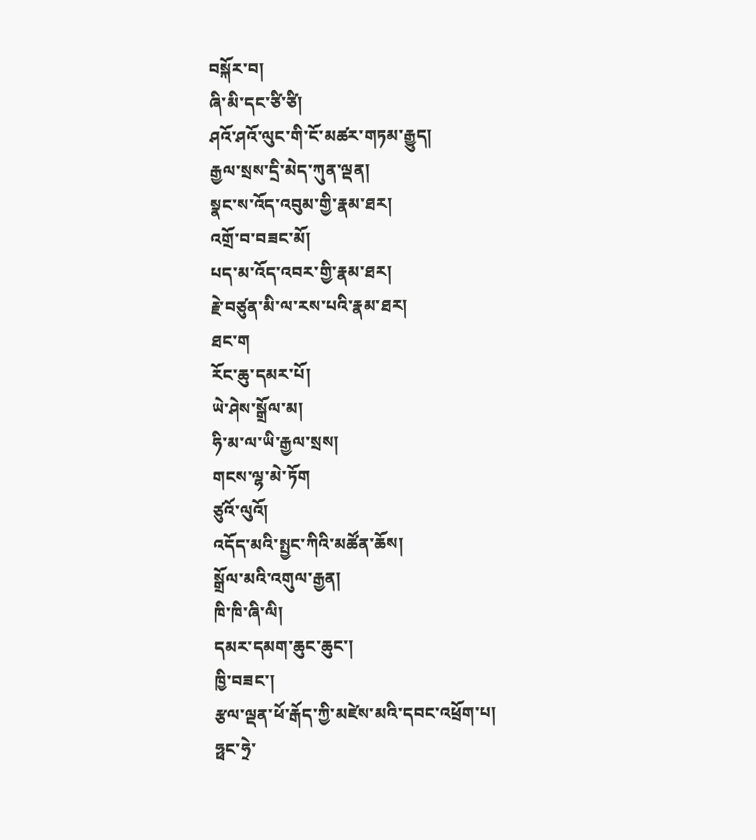བསྐོར་བ།
ཞི་མི་དང་ཙི་ཙི།
ཤའོ་ཤའོ་ལུང་གི་ངོ་མཚར་གཏམ་རྒྱུད།
རྒྱལ་སྲས་དྲི་མེད་ཀུན་ལྡན།
སྣང་ས་འོད་འབུམ་གྱི་རྣམ་ཐར།
འགྲོ་བ་བཟང་མོ།
པད་མ་འོད་འབར་གྱི་རྣམ་ཐར།
རྗེ་བཙུན་མི་ལ་རས་པའི་རྣམ་ཐར།
ཐང་ག
རོང་ཆུ་དམར་པོ།
ཡེ་ཤེས་སྒྲོལ་མ།
ཧི་མ་ལ་ཡི་རྒྱལ་སྲས།
གངས་ལྷ་མེ་ཏོག
ཙུའོ་ལུའོ།
འདོད་མའི་སྤྱང་ཀིའི་མཚོན་ཆོས།
སྒྲོལ་མའི་འགུལ་རྒྱན།
ཁི་ཁི་ཞི་ལི།
དམར་དམག་ཆུང་ཆུང་།
ཁྱི་བཟང་།
རྩལ་ལྡན་ཕོ་རྒོད་ཀྱི་མཛེས་མའི་དབང་འཕྲོག་པ།
ཧྥང་ཧྲེ་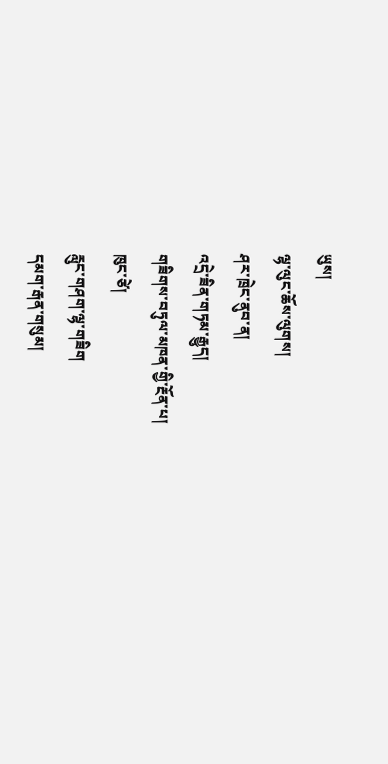ཡུས།
ལྷ་ལུང་ཆོས་ལུགས།
ཤར་ཁྲེང་ནུབ་ན།
འདྲེ་ཟིན་གཏམ་རྒྱུད།
གཟིགས་བཏུལ་མཁན་གྱི་རྔོན་པ།
ཁུང་ཙེ།
རླུང་གཤག་ལྷ་གཟིག
དམག་རྒན་གསུམ།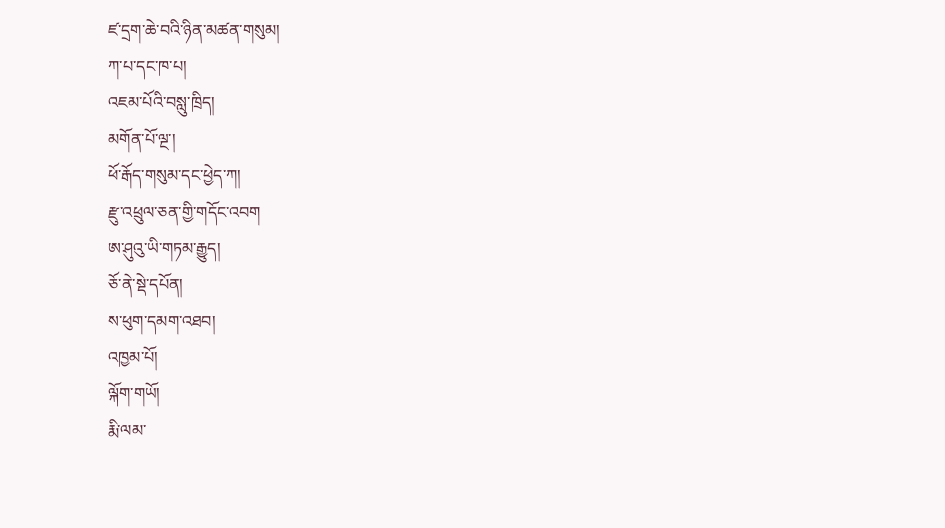ཛ་དྲག་ཆེ་བའི་ཉིན་མཚན་གསུམ།
ཀ་པ་དང་ཁ་པ།
འཇམ་པོའི་བསླུ་ཁྲིད།
མགོན་པོ་ལྔ་།
ཕོ་རྒོད་གསུམ་དང་ཕྱེད་ཀ།
རྫུ་འཕྲུལ་ཅན་གྱི་གདོང་འབག
ཨ་ཤུའུ་ཡི་གཏམ་རྒྱུད།
ཅོ་ནེ་སྡེ་དཔོན།
ས་ཕུག་དམག་འཐབ།
འཁྱམ་པོ།
ལྐོག་གཡོ།
རྨི་ལམ་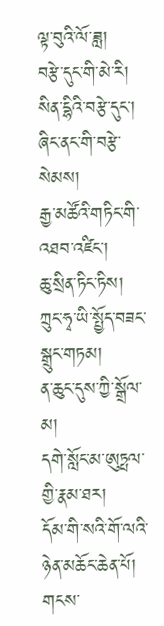ལྟ་བུའི་ལོ་ཟླ།
བརྩེ་དུང་གི་མེ་རི།
སིན་དྷིའི་བརྩེ་དུང་།
ཞིང་ནང་གི་བརྩེ་སེམས།
རྒྱ་མཚོའི་གཏིང་གི་འཐབ་འཛིང་།
ཆུ་སྲིན་ཏིང་ཏིས།
ཀྲུང་ཧྭ་ཡི་སྤྱོད་བཟང་སྒྲུང་གཏམ།
ན་ཆུང་དུས་ཀྱི་སྒྲོལ་མ།
དགེ་སློང་མ་ཨུཏྤལ་གྱི་རྣམ་ཐར།
དོམ་གི་སའི་གོ་ལའི་ཉེན་མཆོང་ཆེན་པོ།
གངས་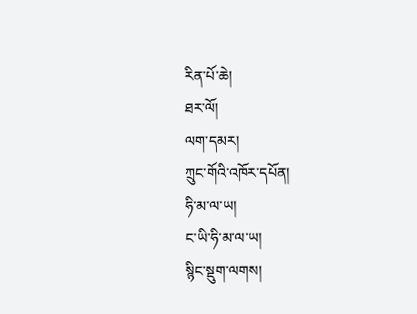རིན་པོ་ཆེ།
ཐར་ལོ།
ལག་དམར།
ཀྲུང་གོའི་འཁོར་དཔོན།
ཧི་མ་ལ་ཡ།
ང་ཡི་ཧི་མ་ལ་ཡ།
སྙིང་སྡུག་ལགས།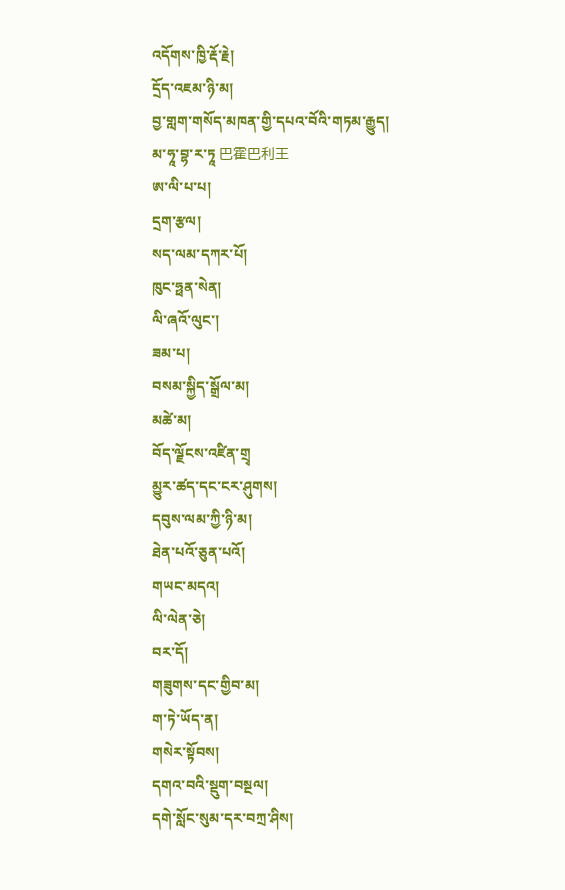འདོགས་ཁྱི་རྡོ་རྗེ།
དྲོད་འཇམ་ཉི་མ།
བྱ་གླག་གསོད་མཁན་གྱི་དཔའ་བོའི་གཏམ་རྒྱུད།
མ་ཧཱ་བྷ་ར་ཏཱ 巴霍巴利王
ཨ་ལི་པ་པ།
དྲག་རྩལ།
སད་ལམ་དཀར་པོ།
ཁུང་ཧྥན་སེན།
ལི་ཞའོ་ལུང་།
ཟམ་པ།
བསམ་སྐྱིད་སྒྲོལ་མ།
མཚེ་མ།
བོད་ལྗོངས་འཛིན་གྲྭ
མྱུར་ཚད་དང་ངར་ཤུགས།
དབུས་ལམ་ཀྱི་ཉི་མ།
ཐེན་པའོ་ཅུན་པའོ།
གཡང་མདའ།
ལི་ལེན་ཅེ།
བར་དོ།
གཟུགས་དང་གྱིབ་མ།
ག་ཏེ་ཡོད་ན།
གསེར་སྟོབས།
དགའ་བའི་སྡུག་བསྔལ།
དགེ་སློང་སུམ་དར་བཀྲ་ཤིས།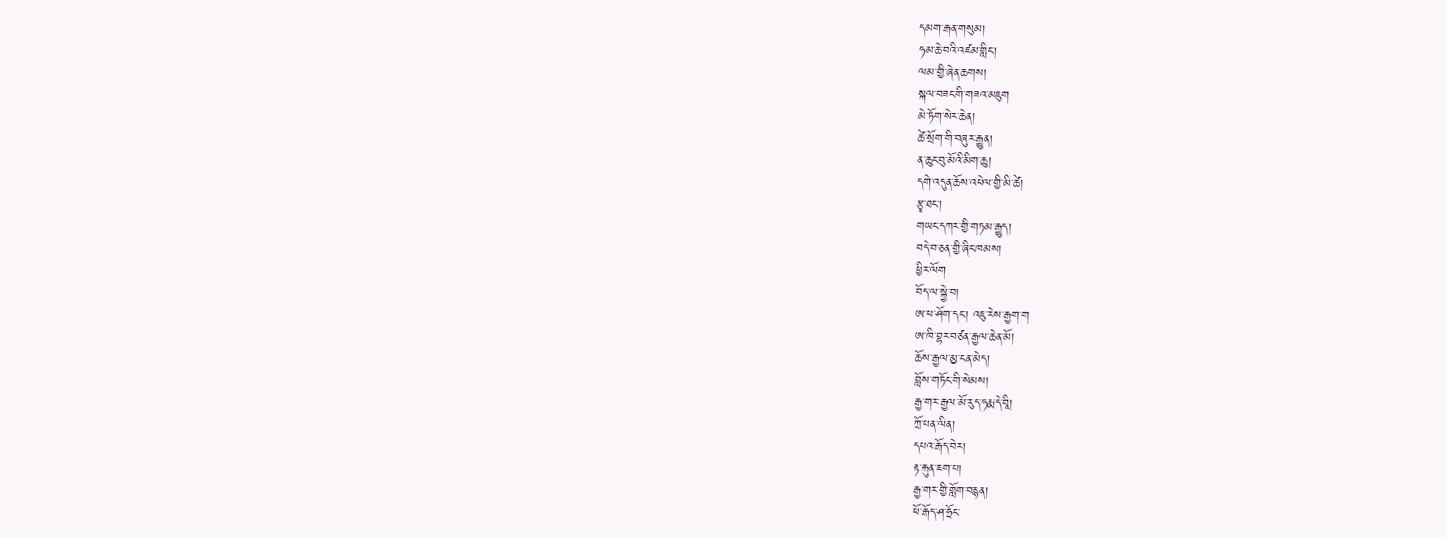དམག་རྒན་གསུམ།
ཧམ་ཆེ་བའི་འཛམ་གླིང་།
ལམ་གྱི་ཞེན་ཆགས།
སྐལ་བཟང་གི་གཟའ་མཇུག
མེ་ཏོག་སེར་ཆེན།
ཚེ་སྲོག་གི་བཞུར་རྒྱུན།
ན་ཆུང་བུ་མོའི་མིག་ཆུ།
དགེ་འདུན་ཆོས་འཕེལ་གྱི་མི་ཚེ།
རྩྭ་ཐང་།
གཡང་དཀར་གྱི་གཏམ་རྒྱུད།
བདེ་བ་ཅན་གྱི་ཞིང་ཁམས།
ཕྱིར་ལོག
བོད་ལ་སྐྱེ་བ།
ཨ་ཕ་ཤོག་དང་། འཇུ་རེས་རྒྱག་ག
ཨ་ཁི་བྷར་བཙན་རྒྱལ་ཆེན་མོ།
ཆོས་རྒྱལ་མྱ་ངན་མེད།
བློས་གཏོང་གི་སེམས།
རྒྱ་གར་རྒྱལ་མོ་རུད་ཧརྨ་དེ་བཱི།
ཀྲོ་པན་ལིན།
དཔའ་རྒོད་བེར།
རྟ་རྐུན་ཇག་པ།
རྒྱ་གར་གྱི་གློག་བརྙན།
ཕོ་རྒོད་ཤ་ཧྲོང་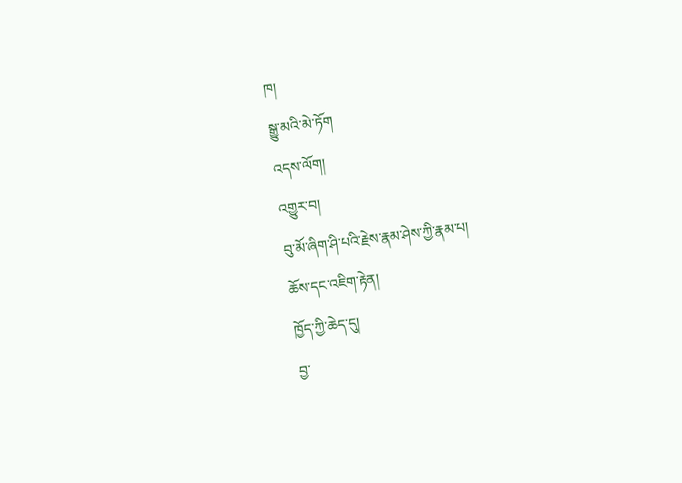ཁ།
སྒྱུ་མའི་མེ་ཏོག
འདས་ལོག།
འགྱུར་བ།
བུ་མོ་ཞིག་ཤི་པའི་རྗེས་རྣམ་ཤེས་ཀྱི་རྣམ་པ།
ཆོས་དང་འཇིག་རྟེན།
ཁྱོད་ཀྱི་ཆེད་དུ།
བྱ་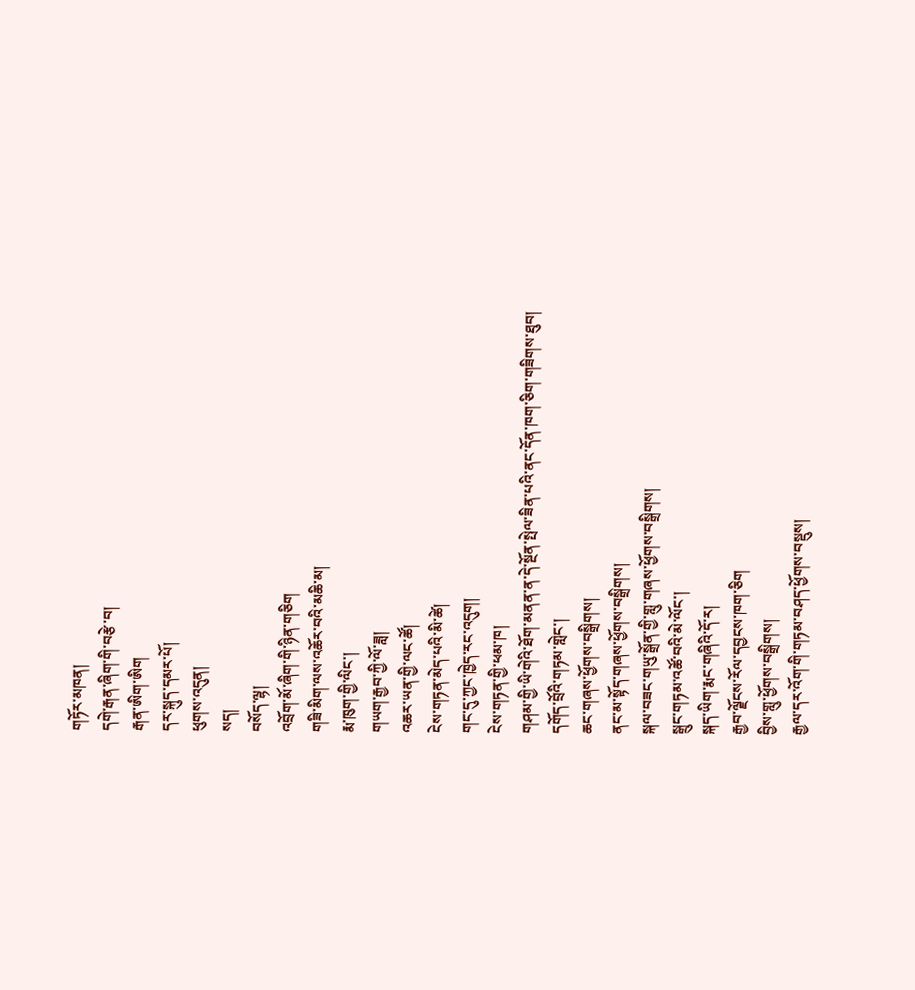གཏོར་མཁན།
དགེ་རྒན་ཞིག་གི་བརྩེ་བ།
རྒན་ཨིག་ཨིག
དར་སྐུད་དམར་པོ།
ཕུགས་འདུན།
སད།
བསོད་ལྷ།
འབྲོག་མོ་ཞིག་གི་ཉིན་གཅིག
གཟི་མིག་ལས་འཆོར་བའི་མཆི་མ།
རྨ་ཁུག་གྱི་ལིང་།
གཡག་རྒྱབ་ཀྱི་ལོ་ཟླ།
འཆར་ཡན་གྱི་ལང་ཚོ།
ངེས་གཏན་མེད་པའི་མི་ཚེ།
གང་དུ་ཀྱང་ཁྱེད་རང་འདུག།
ངེས་གཏན་གྱི་ཕམ་ཁ།
གཤམ་གྱི་ཡི་གེའི་ཐོག་མནན་ན་དེ་སྔོན་སྤེལ་ཟིན་པའི་ནང་དོན་ཁག་ཅིག་གཟིགས་ཐུབ།
དགོད་བྲོའི་གཏམ་གླེང་།
ཆང་གཞས་ཕྱོགས་བསྒྲིགས།
ནང་མ་སྟོད་གཞས་ཕྱོགས་བསྒྲིགས།
སྐལ་བཟང་གཡུ་སྒྲོན་གྱི་གླུ་གཞས་ཕྱོགས་བསྒྲིགས།
སྒྲུང་གཏམ་འཚོ་བའི་མེ་ལོང་།
སྐད་ཡིག་རྨང་གཞིའི་དོ་ར།
རྒྱབ་ལྗོངས་རོལ་དབྱངས་ཁག་ཅིག
བྱིས་གླུ་ཕྱོགས་བསྒྲིགས།
རྒྱལ་དར་འོག་གི་གཏམ་བཤད་ཕྱོགས་བསྡུས།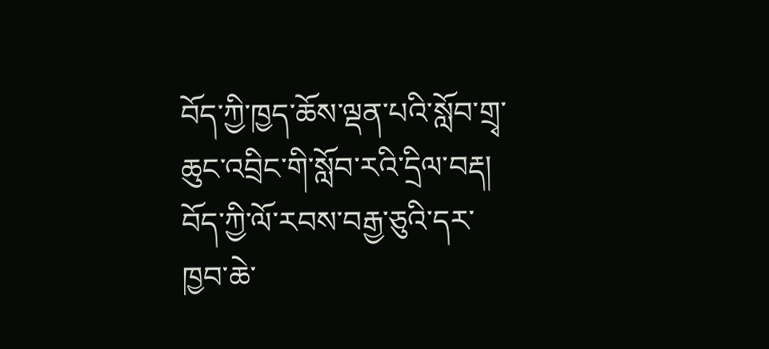བོད་ཀྱི་ཁྱད་ཆོས་ལྡན་པའི་སློབ་གྲྭ་ཆུང་འབྲིང་གི་སློབ་རའི་དྲིལ་བརྡ།
བོད་ཀྱི་ལོ་རབས་བརྒྱ་ཅུའི་དར་ཁྱབ་ཆེ་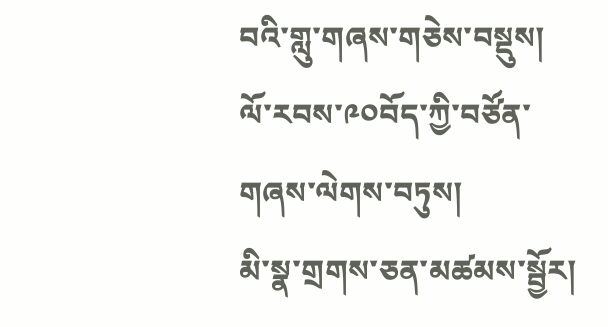བའི་གླུ་གཞས་གཅེས་བསྡུས།
ལོ་རབས་༩༠བོད་ཀྱི་བཙོན་གཞས་ལེགས་བཏུས།
མི་སྣ་གྲགས་ཅན་མཚམས་སྦྱོར།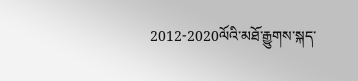2012-2020ལོའི་མཐོ་རྒྱུགས་སྐད་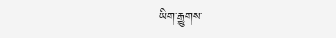ཡིག་རྒྱུགས་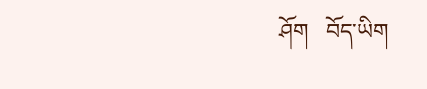ཤོག   བོད་ཡིག